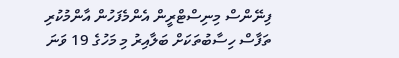ފިނޭންސް މިނިސްޓްރީން އެންމެފަހުން އާންމުކުރި ތަފާސް ހިސާބުތަކަށް ބަލާއިރު މި މަހުގެ 19 ވަނަ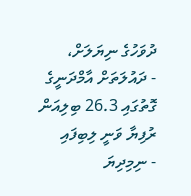ދުވަހުގެ ނިޔަލަށް،
- ދައުލަތަށް އާމްދަނީގެ ގޮތުގައި 26.3 ބިލިއަން ރުފިޔާ ވަނީ ލިބިފައި
- ނިމިދިޔަ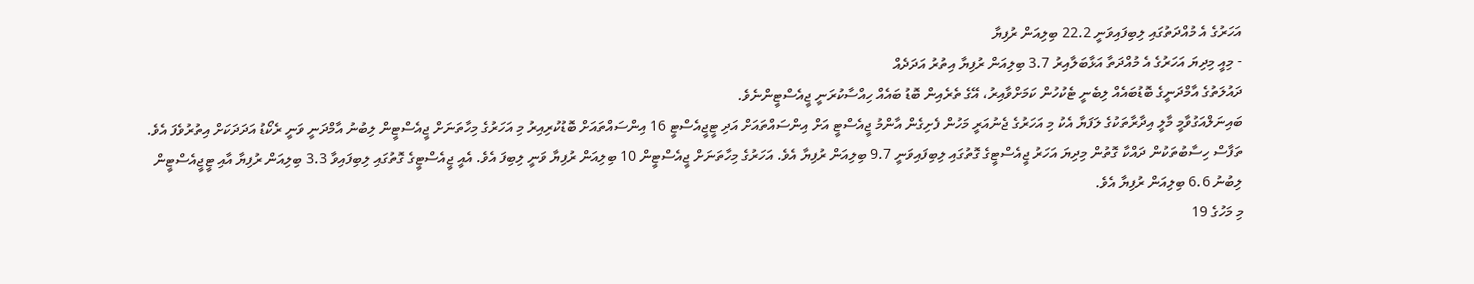އަހަރުގެ އެ މުއްދަތުގައި ލިބިފައިވަނީ 22.2 ބިލިއަން ރުފިޔާ
- މިއީ މިދިޔަ އަހަރުގެ އެ މުއްދަތާ އަޅާބަލާއިރު 3.7 ބިލިއަން ރުފިޔާ އިތުރު އަދަދެއް
ދައުލަތުގެ އާމްދަނީގެ ބޮޑުބައެއް ލިބެނީ ޓެކުހުން ކަމަށްވާއިރު، އޭގެ ތެރެއިން ބޮޑު ބައެއް ހިއްސާކުރަނީ ޖީއެސްޓީންނެވެ.
ބައިނަލްއަގުވާމީ މާލީ އިދާރާތަކުގެ ލަފަޔާ އެކު މި އަހަރުގެ ޖެނުއަރީ މަހުން ފެށިގެން އާންމު ޖީއެސްޓީ އަށް އިންސައްތައަށް އަދި ޓީޖީއެސްޓީ 16 އިންސައްތައަށް ބޮޑުކުރިއިރު މި އަހަރުގެ މިހާތަނަށް ޖީއެސްޓީން ލިބުނު އާމްދަނީ ވަނީ ރެކޯޑު އަދަދަކަށް އިތުރުވެފަ އެވެ.
ތަފާސް ހިސާބުތަކުން ދައްކާ ގޮތުން މިދިޔަ އަހަރު ޖީއެސްޓީގެ ގޮތުގައި ލިބިފައިވަނީ 9.7 ބިލިއަން ރުފިޔާ އެވެ. އަހަރުގެ މިހާތަނަށް ޖީއެސްޓީން 10 ބިލިއަން ރުފިޔާ ވަނީ ލިބިފަ އެވެ. އެއީ ޖީއެސްޓީގެ ގޮތުގައި ލިބިފައިވާ 3.3 ބިލިއަން ރުފިޔާ އާއި ޓީޖީއެސްޓީން ލިބުނު 6.6 ބިލިއަން ރުފިޔާ އެވެ.
މި މަހުގެ 19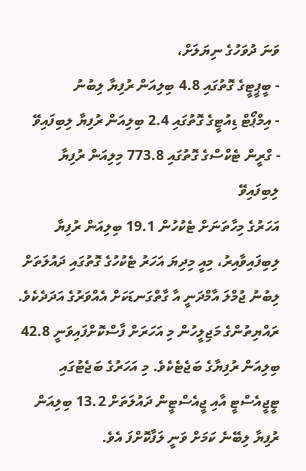ވަނަ ދުވަހުގެ ނިޔަލަށް،
- ބީޕީޓީގެ ގޮތުގައި 4.8 ބިލިއަން ރުފިޔާ ލިބުނު
- އިމްޕޯޓް ޑިއުޓީގެ ގޮތުގައި 2.4 ބިލިއަން ރުފިޔާ ލިބިފައިވޭ
- ގްރީން ޓެކްސްގެ ގޮތުގައި 773.8 މިލިއަން ރުފިޔާ ލިބިފައިވޭ
އަހަރުގެ މިހާތަނަށް ޓެކުހުން 19.1 ބިލިއަން ރުފިޔާ ލިބިފައިވާއިރު، މިއީ މިދިޔަ އަހަރު ޓެކުހުގެ ގޮތުގައި ދައުލަތަށް ލިބުނު ޖުމްލަ އާމްދަނީ އާ ގާތްގަނޑަކަށް އެއްވަރުގެ އަދަދެކެވެ.
ރައްޔިތުންގެ މަޖިލީހުން މި އަހަރަށް ފާސްކޮށްފައިވަނީ 42.8 ބިލިއަން ރުފިޔާގެ ބަޖެޓެކެވެ. މި އަހަރުގެ ބަޖެޓުގައި ޓީޖީއެސްޓީ އާއި ޖީއެސްޓީން ދައުލަތަށް 13.2 ބިލިއަން ރުފިޔާ ލިބޭނެ ކަމަށް ވަނީ ލަފާކޮށްފަ އެވެ.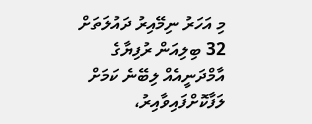މި އަހަރު ނިމޭއިރު ދައުލަތަށް 32 ބިލިއަން ރުފިޔާގެ އާމްދަނީއެއް ލިބޭނެ ކަމަށް ލަފާކޮށްފައިވާއިރު،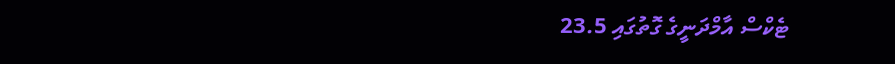ޓެކްސް އާމްދަނީގެ ގޮތުގައި 23.5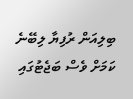ބިލިއަން ރުފިޔާ ލިބޭނެ ކަމަށް ވެސް ބަޖެޓުގައި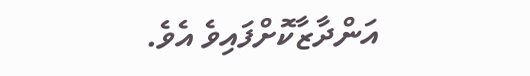އަންދާޒާކޮށްފައިވެ އެވެ.